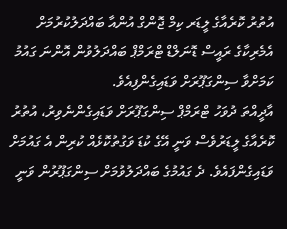އުތުރު ކޮރެއާގެ ލީޑަރ ކިމް ޖޮންގް އުންއާ ބައްދަލުކުރުމަށް އެމެރިކާގެ ރައީސް ޑޮނަލްޑް ޓްރަމްޕް ބައްދަލުވުން އޮންނަ ގައުމު ކަމަށްވާ ސިންގަޕޫރަށް ވަޑައިގެންފިއެވެ.
އާދީއްތަ ދުވަހު ޓްރަމްޕް ސިންގަޕޫރަށް ވަޑައިގެންނެވިރު، އުތުރު ކޮރެއާގެ ލީޑަރުވެސް ވަނީ އޭގެ ކުޑަ ވަގުތުކޮޅެއް ކުރިން އެ ގައުމަށް ވަޑައިގެންފައެވެ. ދެ ގައުމުގެ ބައްދަލުވުމަށް ސިންގަޕޫރުން ވަނީ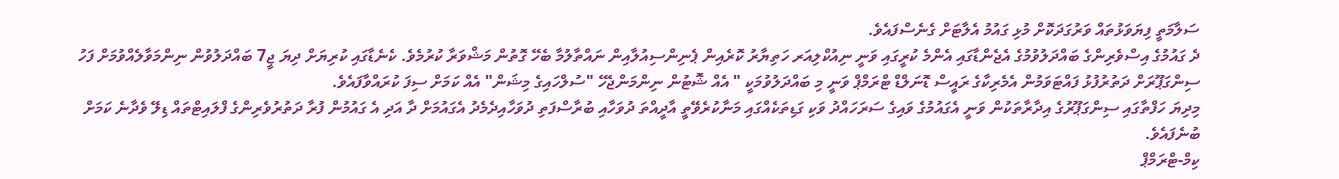ސަލާމަތީ ފިޔަވަޅުތައް ވަރުގަދަކޮށް މުޅި ގައުމު އެލާޓަށް ގެނެސްފައެވެ.
ދެ ގައުމުގެ އިސްވެރިންގެ ބައްދަލުވުމުގެ އެޖެންޑާގައި އެންމެ ކުރީގައި ވަނީ ނިއުކްލިއަރ ހަތިޔާރު ކޮރެއިން ޕެނިންސިއުލާއިން ނައްތާލުމާ ބެހޭ ގޮތުން މަޝްވަރާ ކުރުމެވެ. ކެނެޑާގައި ކުރިޔަށް ދިޔަ ޖީ7 ބައްދަލުވުން ނިންމަވާލެއްވުމަށް ފަހު ސިންގަޕޫރަށް ދަތުރުފުޅު ފައްޓަވަމުން އެމެރިކާގެ ރައީސް ޑޮނަލްޑް ޓްރަމްޕް ވަނީ މި ބައްދަލުވުމަކީ " އެއް ޝޮޓުން ނިންމަންޖެހޭ "ސުލްހައިގެ މިޝަން" އެއް ކަމަށް ސިފަ ކުރައްވާފައެވެ.
މިދިޔަ ހަފްތާގައި ސިންގަޕޫރުގެ އިދާރާތަކުން ވަނީ އެގައުމުގެ ވައިގެ ސަރަހައްދު ވަކި ގަޑިތަކެއްގައި މަނާކުރެވޭތީ އާދީއްތަ ދުވަހާއި ބުރާސްފަތި ދުވަހާއިދެމެދު އެގައުމަށް ދާ އަދި އެ ގައުމުން ފުރާ ދަތުރުވެރިންގެ ފްލައިޓްތައް ޑިލޭ ވެދާނެ ކަމަށް ބުނެފައެވެ.
ކިމް-ޓްރަމްޕް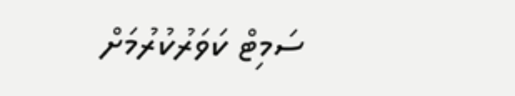ސަމިޓް ކަވަރުކުރުމަށް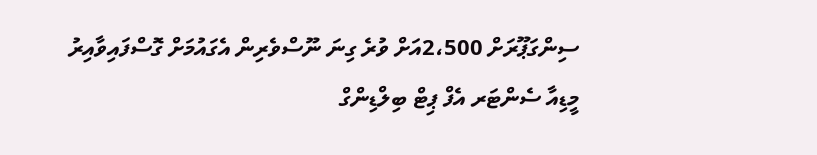ސިންގަޕޫރަށް 2،500އަށް ވުރެ ގިނަ ނޫސްވެރިން އެގައުމަށް ގޮސްފައިވާއިރު މީޑިއާ ސެންޓަރ އެފް ޕިޓް ބިލްޑިންގް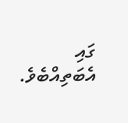ގައި އެބަތިއްބެވެ.